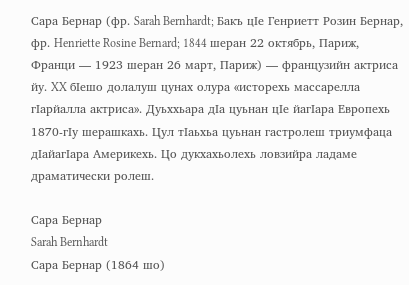Сара Бернар (фр. Sarah Bernhardt; Бакъ цӀе Генриетт Розин Бернар, фр. Henriette Rosine Bernard; 1844 шеран 22 октябрь, Париж, Франци — 1923 шеран 26 март, Париж) — французийн актриса йу. XX бӀешо долалуш цунах олура «исторехь массарелла гӀарйалла актриса». Дуьххьара дӀа цуьнан цӀе йагӀара Европехь 1870-гӀу шерашкахь. Цул тӀаьхьа цуьнан гастролеш триумфаца дӀайагӀара Америкехь. Цо дукхахьолехь ловзийра ладаме драматически ролеш.

Сара Бернар
Sarah Bernhardt
Сара Бернар (1864 шо)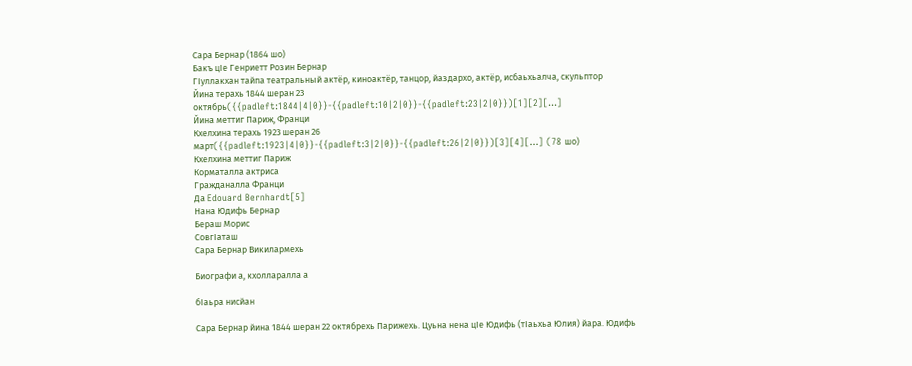Сара Бернар (1864 шо)
Бакъ цӀе Генриетт Розин Бернар
ГӀуллакхан тайпа театральный актёр, киноактёр, танцор, йаздархо, актёр, исбаьхьалча, скульптор
Йина терахь 1844 шеран 23 октябрь({{padleft:1844|4|0}}-{{padleft:10|2|0}}-{{padleft:23|2|0}})[1][2][…]
Йина меттиг Париж, Франци
Кхелхина терахь 1923 шеран 26 март({{padleft:1923|4|0}}-{{padleft:3|2|0}}-{{padleft:26|2|0}})[3][4][…] (78 шо)
Кхелхина меттиг Париж
Корматалла актриса
Гражданалла Франци
Да Edouard Bernhardt[5]
Нана Юдифь Бернар
Бераш Морис
СовгӀаташ
Сара Бернар Викилармехь

Биографи а, кхолларалла а

бӀаьра нисйан

Сара Бернар йина 1844 шеран 22 октябрехь Парижехь. Цуьна нена цӀе Юдифь (тӀаьхьа Юлия) йара. Юдифь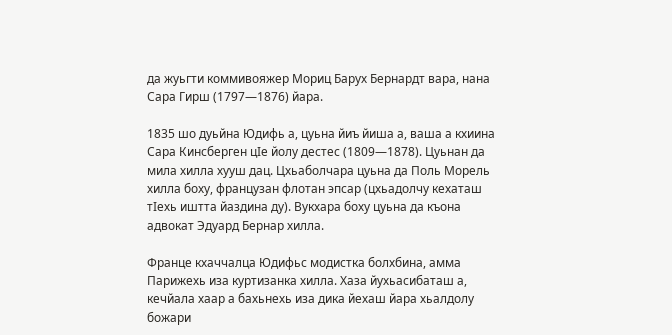да жуьгти коммивояжер Мориц Барух Бернардт вара, нана Сара Гирш (1797—1876) йара.

1835 шо дуьйна Юдифь а, цуьна йиъ йиша а, ваша а кхиина Сара Кинсберген цӀе йолу дестес (1809—1878). Цуьнан да мила хилла хууш дац. Цхьаболчара цуьна да Поль Морель хилла боху, французан флотан эпсар (цхьадолчу кехаташ тӀехь иштта йаздина ду). Вукхара боху цуьна да къона адвокат Эдуард Бернар хилла.

Франце кхаччалца Юдифьс модистка болхбина, амма Парижехь иза куртизанка хилла. Хаза йухьасибаташ а, кечйала хаар а бахьнехь иза дика йехаш йара хьалдолу божари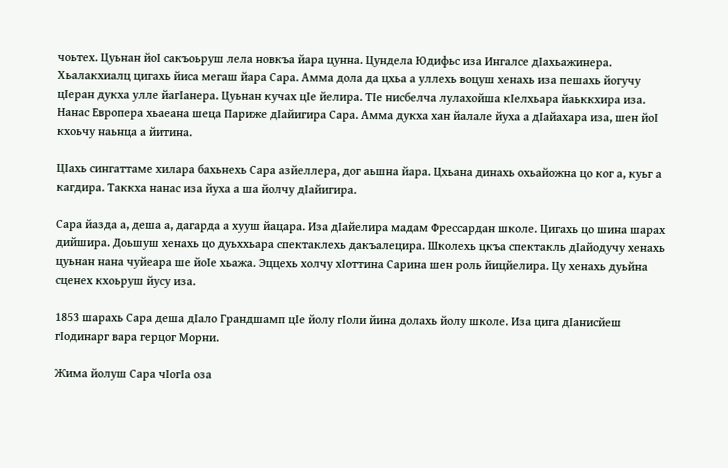чоьтех. Цуьнан йоӀ сакъоьруш лела новкъа йара цунна. Цундела Юдифьс иза Ингалсе дӀахьажинера. Хьалакхиалц цигахь йиса мегаш йара Сара. Амма дола да цхьа а уллехь воцуш хенахь иза пешахь йогучу цӀеран дукха улле йагӀанера. Цуьнан кучах цӀе йелира. ТӀе нисбелча лулахойша кӀелхьара йаьккхира иза. Нанас Европера хьаеана шеца Париже дӀайигира Сара. Амма дукха хан йалале йуха а дӀайахара иза, шен йоӀ кхоьчу наьнца а йитина.

ЦӀахь сингаттаме хилара бахьнехь Сара азйеллера, дог аьшна йара. Цхьана динахь охьайожна цо ког а, куьг а кагдира. Таккха нанас иза йуха а ша йолчу дӀайигира.

Сара йазда а, деша а, дагарда а хууш йацара. Иза дӀайелира мадам Фрессардан школе. Цигахь цо шина шарах дийшира. Доьшуш хенахь цо дуьххьара спектаклехь дакъалецира. Школехь цкъа спектакль дӀайодучу хенахь цуьнан нана чуйеара ше йоӀе хьажа. Эццехь холчу хӀоттина Сарина шен роль йицйелира. Цу хенахь дуьйна сценех кхоьруш йусу иза.

1853 шарахь Сара деша дӀало Грандшамп цӀе йолу гӀоли йина долахь йолу школе. Иза цига дӀанисйеш гӀодинарг вара герцог Морни.

Жима йолуш Сара чӀогӀа оза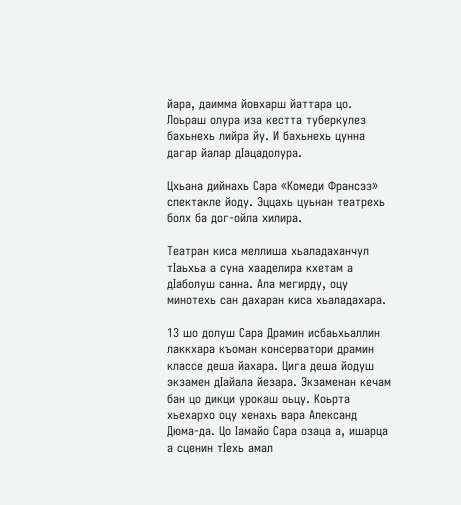йара, даимма йовхарш йаттара цо. Лоьраш олура иза кестта туберкулез бахьнехь лийра йу. И бахьнехь цунна дагар йалар дӀацадолура.

Цхьана дийнахь Сара «Комеди Франсэз» спектакле йоду. Эццахь цуьнан театрехь болх ба дог-ойла хилира.

Театран киса меллиша хьаладаханчул тӀаьхьа а суна хааделира кхетам а дӀаболуш санна. Ала мегирду, оцу минотехь сан дахаран киса хьаладахара.

13 шо долуш Сара Драмин исбаьхьаллин лаккхара къоман консерватори драмин классе деша йахара. Цига деша йодуш экзамен дӀайала йезара. Экзаменан кечам бан цо дикци урокаш оьцу. Коьрта хьехархо оцу хенахь вара Александ Дюма-да. Цо Ӏамайо Сара озаца а, ишарца а сценин тӀехь амал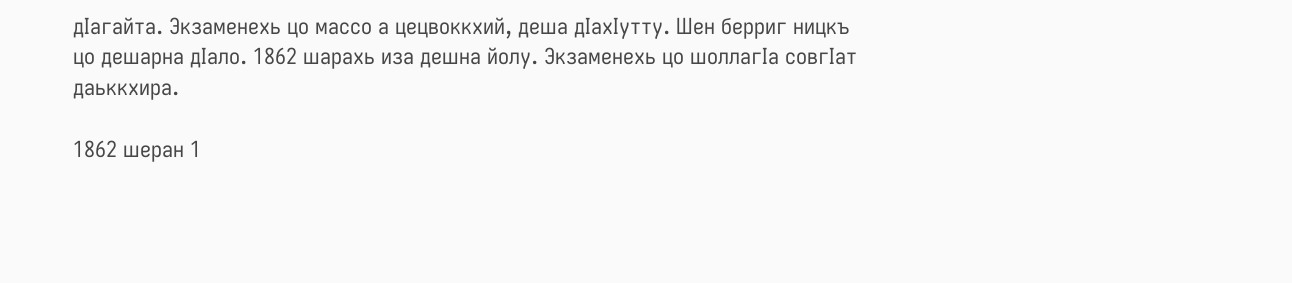дӀагайта. Экзаменехь цо массо а цецвоккхий, деша дӀахӀутту. Шен берриг ницкъ цо дешарна дӀало. 1862 шарахь иза дешна йолу. Экзаменехь цо шоллагӀа совгӀат даьккхира.

1862 шеран 1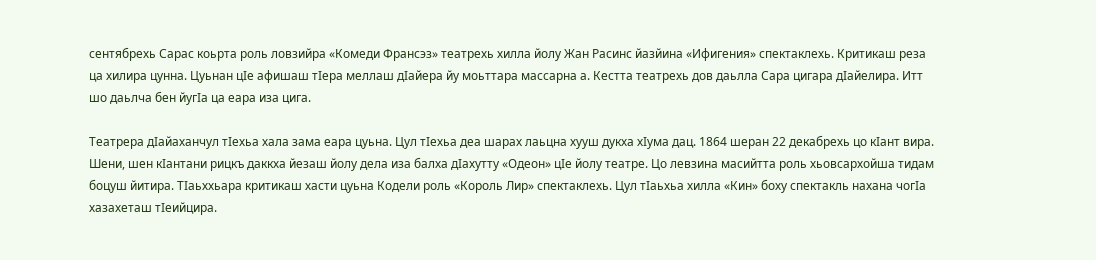сентябрехь Сарас коьрта роль ловзийра «Комеди Франсэз» театрехь хилла йолу Жан Расинc йазйина «Ифигения» спектаклехь. Критикаш реза ца хилира цунна. Цуьнан цӀе афишаш тӀера меллаш дӀайера йу моьттара массарна а. Кестта театрехь дов даьлла Сара цигара дӀайелира. Итт шо даьлча бен йугӀа ца еара иза цига.

Театрера дӀайаханчул тӀехьа хала зама еара цуьна. Цул тӀехьа деа шарах лаьцна хууш дукха хӀума дац. 1864 шеран 22 декабрехь цо кӀант вира. Шени, шен кӀантани рицкъ даккха йезаш йолу дела иза балха дӀахутту «Одеон» цӀе йолу театре. Цо левзина масийтта роль хьовсархойша тидам боцуш йитира. ТӀаьххьара критикаш хасти цуьна Кодели роль «Король Лир» спектаклехь. Цул тӀаьхьа хилла «Кин» боху спектакль нахана чогӀа хазахеташ тӀеийцира.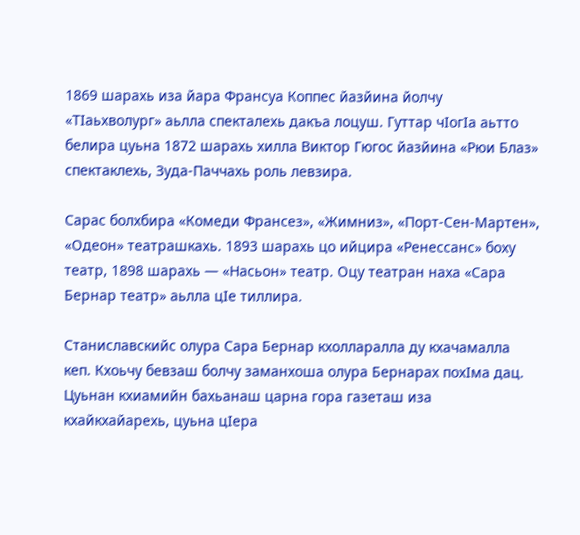1869 шарахь иза йара Франсуа Коппес йазйина йолчу «ТӀаьхволург» аьлла спекталехь дакъа лоцуш. Гуттар чӀогӀа аьтто белира цуьна 1872 шарахь хилла Виктор Гюгос йазйина «Рюи Блаз» спектаклехь, Зуда-Паччахь роль левзира.

Сарас болхбира «Комеди Франсез», «Жимниз», «Порт-Сен-Мартен», «Одеон» театрашкахь. 1893 шарахь цо ийцира «Ренессанс» боху театр, 1898 шарахь — «Насьон» театр. Оцу театран наха «Сара Бернар театр» аьлла цӀе тиллира.

Станиславскийс олура Сара Бернар кхолларалла ду кхачамалла кеп. Кхоьчу бевзаш болчу заманхоша олура Бернарах похӀма дац. Цуьнан кхиамийн бахьанаш царна гора газеташ иза кхайкхайарехь, цуьна цӀера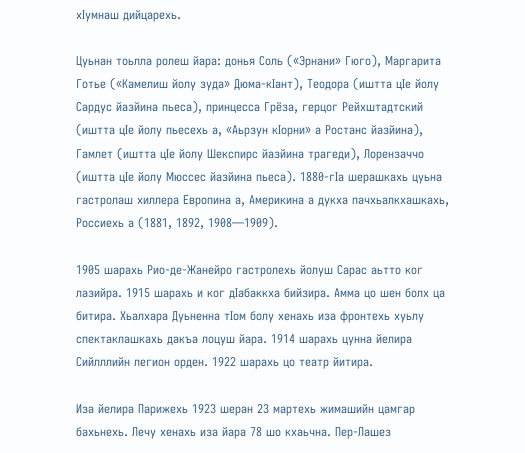хӀумнаш дийцарехь.

Цуьнан тоьлла ролеш йара: донья Соль («Эрнани» Гюго), Маргарита Готье («Камелиш йолу зуда» Дюма-кӀант), Теодора (иштта цӀе йолу Сардус йазйина пьеса), принцесса Грёза, герцог Рейхштадтский (иштта цӀе йолу пьесехь а, «Аьрзун кӀорни» а Ростанс йазйина), Гамлет (иштта цӀе йолу Шекспирс йазйина трагеди), Лорензаччо (иштта цӀе йолу Мюссес йазйина пьеса). 1880-гӀа шерашкахь цуьна гастролаш хиллера Европина а, Америкина а дукха пачхьалкхашкахь, Россиехь а (1881, 1892, 1908—1909).

1905 шарахь Рио-де-Жанейро гастролехь йолуш Сарас аьтто ког лазийра. 1915 шарахь и ког дӀабаккха бийзира. Амма цо шен болх ца битира. Хьалхара Дуьненна тӀом болу хенахь иза фронтехь хуьлу спектаклашкахь дакъа лоцуш йара. 1914 шарахь цунна йелира Сийлллийн легион орден. 1922 шарахь цо театр йитира.

Иза йелира Парижехь 1923 шеран 23 мартехь жимашийн цамгар бахьнехь. Лечу хенахь иза йара 78 шо кхаьчна. Пер-Лашез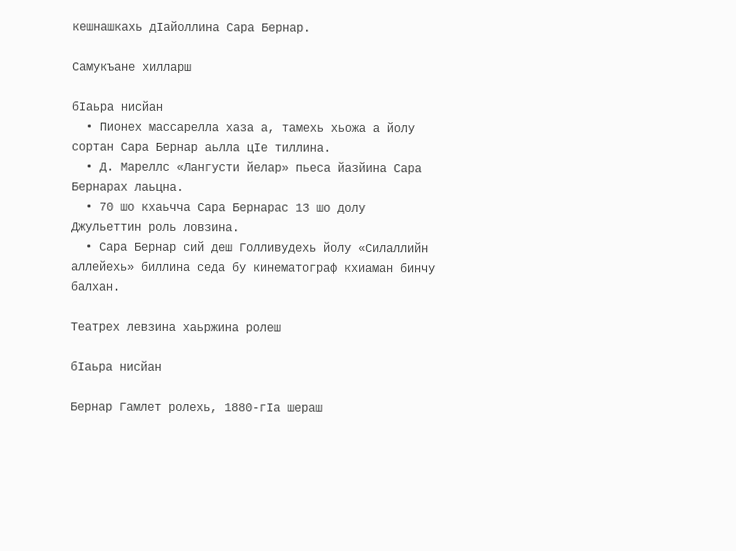кешнашкахь дӀайоллина Сара Бернар.

Самукъане хилларш

бӀаьра нисйан
  • Пионех массарелла хаза а, тамехь хьожа а йолу сортан Сара Бернар аьлла цӀе тиллина.
  • Д. Мареллс «Лангусти йелар» пьеса йазйина Сара Бернарах лаьцна.
  • 70 шо кхаьчча Сара Бернарас 13 шо долу Джульеттин роль ловзина.
  • Сара Бернар сий деш Голливудехь йолу «Силаллийн аллейехь» биллина седа бу кинематограф кхиаман бинчу балхан.

Театрех левзина хаьржина ролеш

бӀаьра нисйан

Бернар Гамлет ролехь, 1880-гӀа шераш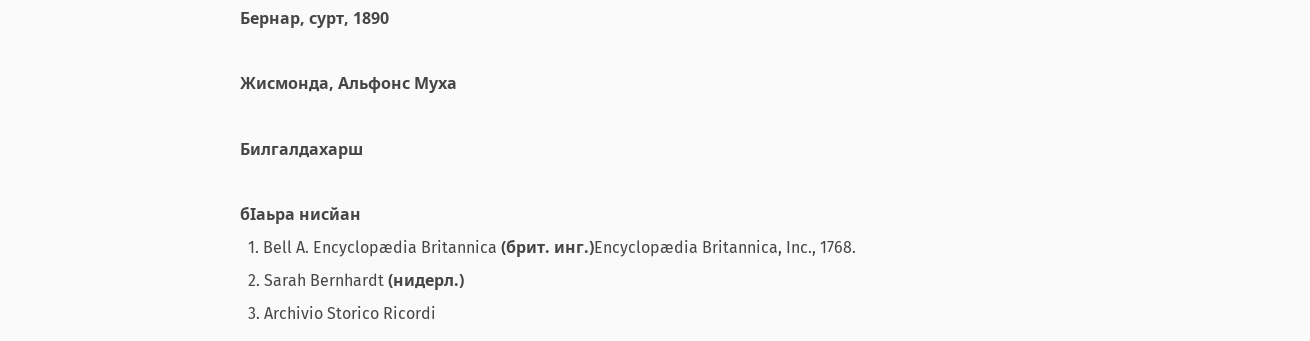Бернар, сурт, 1890

Жисмонда, Альфонс Муха

Билгалдахарш

бӀаьра нисйан
  1. Bell A. Encyclopædia Britannica (брит. инг.)Encyclopædia Britannica, Inc., 1768.
  2. Sarah Bernhardt (нидерл.)
  3. Archivio Storico Ricordi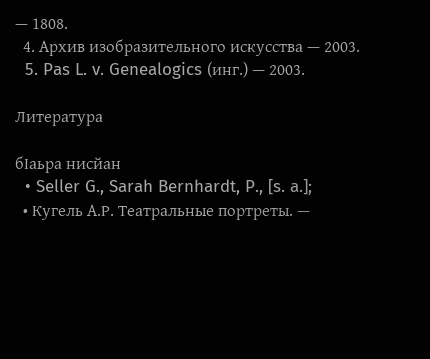— 1808.
  4. Архив изобразительного искусства — 2003.
  5. Pas L. v. Genealogics (инг.) — 2003.

Литература

бӀаьра нисйан
  • Seller G., Sarah Bernhardt, P., [s. a.];
  • Кугель А.Р. Театральные портреты. —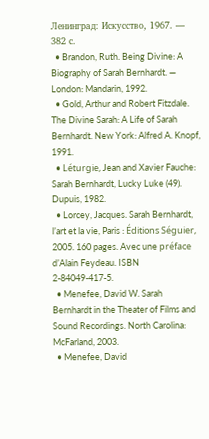Ленинград: Искусство, 1967. — 382 с.
  • Brandon, Ruth. Being Divine: A Biography of Sarah Bernhardt. — London: Mandarin, 1992.
  • Gold, Arthur and Robert Fitzdale. The Divine Sarah: A Life of Sarah Bernhardt. New York: Alfred A. Knopf, 1991.
  • Léturgie, Jean and Xavier Fauche: Sarah Bernhardt, Lucky Luke (49). Dupuis, 1982.
  • Lorcey, Jacques. Sarah Bernhardt, l’art et la vie, Paris : Éditions Séguier, 2005. 160 pages. Avec une préface d’Alain Feydeau. ISBN 2-84049-417-5.
  • Menefee, David W. Sarah Bernhardt in the Theater of Films and Sound Recordings. North Carolina: McFarland, 2003.
  • Menefee, David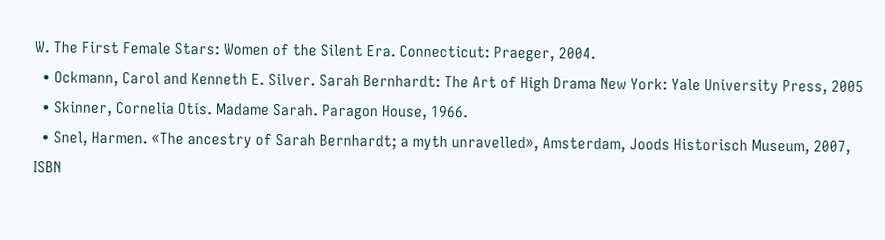W. The First Female Stars: Women of the Silent Era. Connecticut: Praeger, 2004.
  • Ockmann, Carol and Kenneth E. Silver. Sarah Bernhardt: The Art of High Drama New York: Yale University Press, 2005
  • Skinner, Cornelia Otis. Madame Sarah. Paragon House, 1966.
  • Snel, Harmen. «The ancestry of Sarah Bernhardt; a myth unravelled», Amsterdam, Joods Historisch Museum, 2007, ISBN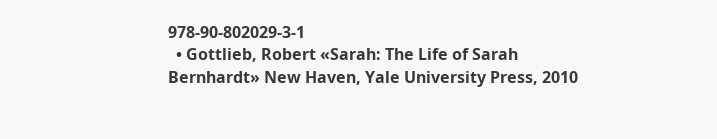978-90-802029-3-1
  • Gottlieb, Robert «Sarah: The Life of Sarah Bernhardt» New Haven, Yale University Press, 2010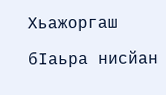Хьажоргаш

бӀаьра нисйан